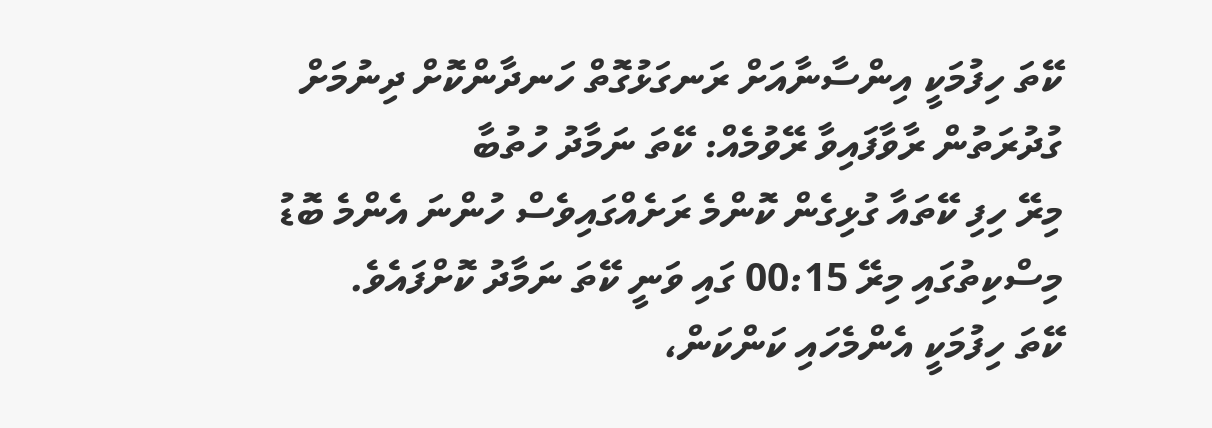ކޭތަ ހިފުމަކީ އިންސާނާއަށް ރަނގަޅުގޮތް ހަނދާންކޮށް ދިނުމަށް ގުދުރަތުން ރާވާފައިވާ ރޭވުމެއް: ކޭތަ ނަމާދު ހުތުބާ
މިރޭ ހިފި ކޭތައާ ގުޅިގެން ކޮންމެ ރަށެއްގައިވެސް ހުންނަ އެންމެ ބޮޑު މިސްކިތުގައި މިރޭ 00:15 ގައި ވަނީ ކޭތަ ނަމާދު ކޮށްފައެވެ.
ކޭތަ ހިފުމަކީ އެންމެހައި ކަންކަން،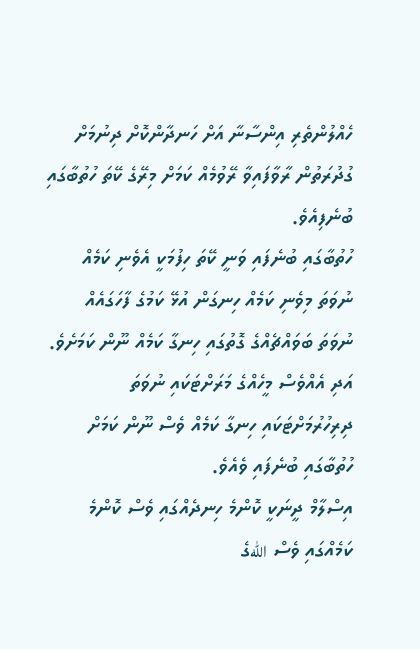ހެއްލުންތެރި އިންސާނާ އަށް ހަނދާންކޮށް ދިނުމަށް ގުދުރަތުން ރާވާފައިވާ ރޭވުމެއް ކަމަށް މިރޭގެ ކޭތަ ހުތުބާގައި ބުނެފިއެވެ.
ހުތުބާގައި ބުނެފައި ވަނީ ކޭތަ ހިފުމަކީ އެވެނި ކަމެއް ނުވަތަ މިވެނި ކަމެއް ހިނގަން އުޅޭ ކަމުގެ ފާހަގައެއް ނުވަތަ ބަވައްޗެއްގެ ގޮތުގައި ހިނގާ ކަމެއް ނޫން ކަމަށެވެ. އަދި އެއްވެސް މީހެއްގެ މަރަށްޓަކައި ނުވަތަ ދިރިހުރުމަށްޓަކައި ހިނގާ ކަމެއް ވެސް ނޫން ކަމަށް ހުތުބާގައި ބުނެފައި ވެއެވެ.
އިސްލާމް ދީނަކީ ކޮންމެ ހިނދެއްގައި ވެސް ކޮންމެ ކަމެއްގައި ވެސް اللهގެ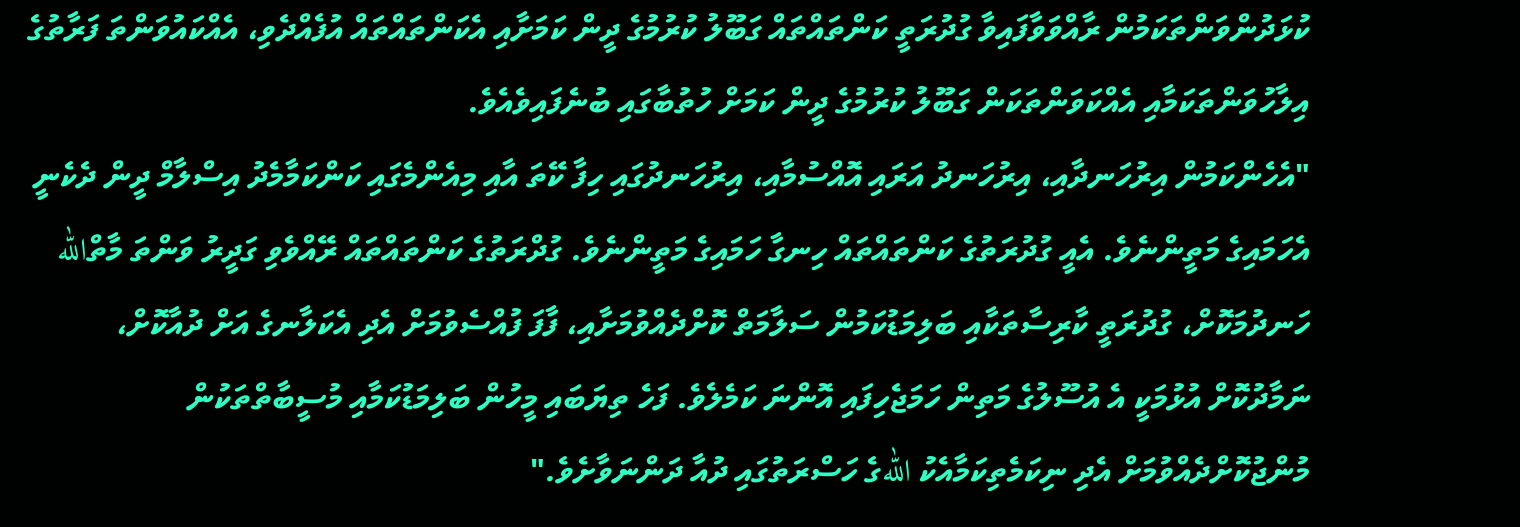ކުޅަދުންވަންތަކަމުން ރާއްވަވާފައިވާ ގުދުރަތީ ކަންތައްތައް ގަބޫލު ކުރުމުގެ ދީން ކަމަށާއި އެކަންތައްތައް އުފެއްދެވި، އެއްކައުވަންތަ ފަރާތުގެ އިލާހުވަންތަކަމާއި އެއްކަވަންތަކަން ގަބޫލު ކުރުމުގެ ދީން ކަމަށް ހުތުބާގައި ބުނެފައިވެއެވެ.
"އެހެންކަމުން އިރުހަނދާއި، އިރުހަނދު އަރައި އޮއްސުމާއި، އިރުހަނދުގައި ހިފާ ކޭތަ އާއި މިއެންމެގައި ކަންކަމާމެދު އިސްލާމް ދީން ދެކެނީ އެހަމައިގެ މަތީންނެވެ. އެއީ ގުދުރަތުގެ ކަންތައްތައް ހިނގާ ހަމައިގެ މަތީންނެވެ. ގުދްރަތުގެ ކަންތައްތައް ރޭއްވެވި ގަދީރު ވަންތަ މާތްالله ހަނދުމަކޮށް، ގުދުރަތީ ކާރިސާތަކާއި ބަލިމަޑުކަމުން ސަލާމަތް ކޮށްދެއްވުމަށާއި، ފާފަ ފުއްސެވުމަށް އެދި އެކަލާނގެ އަށް ދުއާކޮށް، ނަމާދުކޮށް އުޅުމަކީ އެ އުސޫލުގެ މަތިން ހަމަޖެހިފައި އޮންނަ ކަމެލެވެ. ފަހެ ތިޔަބައި މީހުން ބަލިމަޑުކަމާއި މުސީބާތްތަކުން މުންޖުކޮށްދެއްވުމަށް އެދި ނިކަމެތިކަމާއެކު اللهގެ ހަސްރަތުގައި ދުއާ ދަންނަވާށެވެ."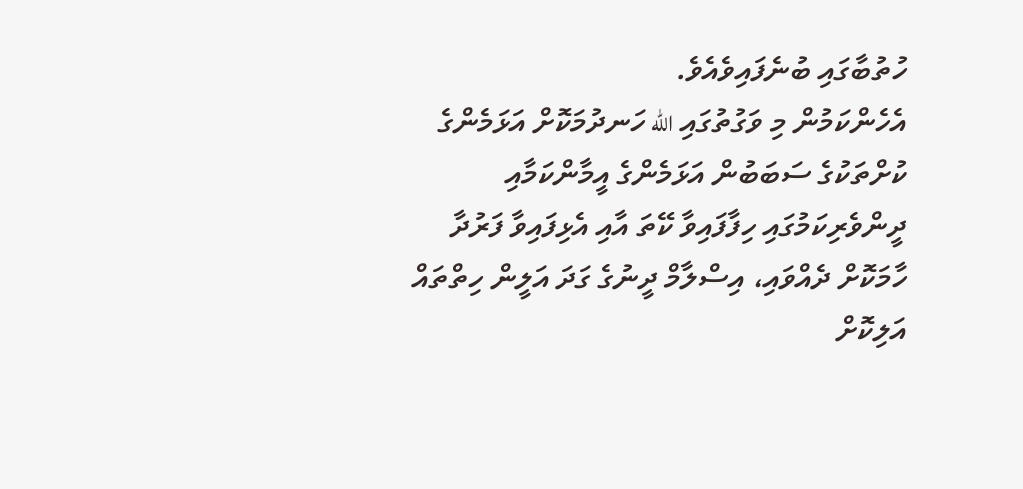ހުތުބާގައި ބުނެފައިވެއެވެ.
އެހެންކަމުން މި ވަގުތުގައި الله ހަނދުމަކޮށް އަޅަމެންގެ ކުށްތަކުގެ ސަބަބުން އަޅަމެންގެ އީމާންކަމާއި ދީންވެރިކަމުގައި ހިފާފައިވާ ކޭތަ އާއި އެޅިފައިވާ ފަރުދާ ހާމަކޮށް ދެއްވައި، އިސްލާމް ދީނުގެ ގަދަ އަލީން ހިތްތައް އަލިކޮށް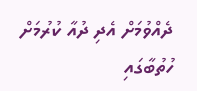ދެއްވުމަށް އެދި ދުއާ ކުރުމަށް ހުތުބާގައި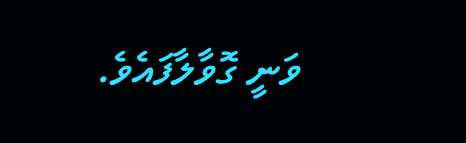ވަނީ ގޮވާލާފައެވެ.